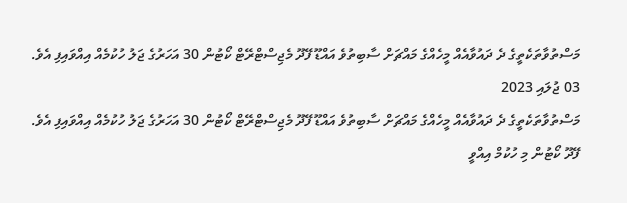މަސްތުވާތަކެތީގެ ދެ ދައުވާއެއް މީހެއްގެ މައްޗަށް ސާބިތުވެ އައްޑޫ ފޭދޫ މެޖިސްޓްރޭޓް ކޯޓުން 30 އަހަރުގެ ޖަލު ހުކުމެއް އިއްވައިފި އެވެ.
03 ޖުލައި 2023
މަސްތުވާތަކެތީގެ ދެ ދައުވާއެއް މީހެއްގެ މައްޗަށް ސާބިތުވެ އައްޑޫ ފޭދޫ މެޖިސްޓްރޭޓް ކޯޓުން 30 އަހަރުގެ ޖަލު ހުކުމެއް އިއްވައިފި އެވެ.
ފޭދޫ ކޯޓުން މި ހުކުމް އިއްވީ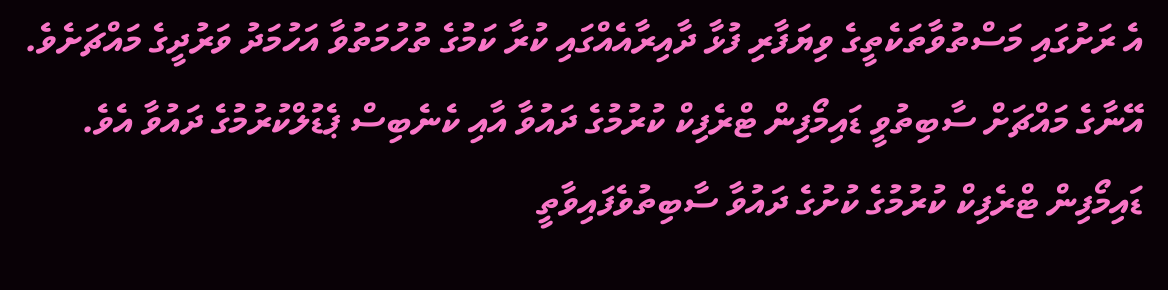އެ ރަށުގައި މަސްތުވާތަކެތީގެ ވިޔަފާރި ފުޅާ ދާއިރާއެއްގައި ކުރާ ކަމުގެ ތުހުމަތުވާ އަހުމަދު ވަރުދީގެ މައްޗަށެވެ. އޭނާގެ މައްޗަށް ސާބިތުވީ ޑައިމޯފިން ޓްރެފިކް ކުރުމުގެ ދައުވާ އާއި ކެނެބިސް ޕެޑުލްކުރުމުގެ ދައުވާ އެވެ.
ޑައިމޯފިން ޓްރެފިކް ކުރުމުގެ ކުށުގެ ދައުވާ ސާބިތުވެފައިވާތީ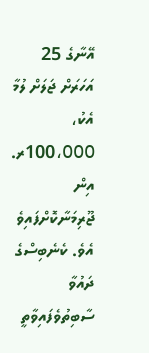އޭނާގެ 25 އަހަރަށް ޖަލަށް ލުމާ އެކު، 100،000ރ. އިން ޖޫރިމަނާކޮށްފައިވެ އެވެ. ކެނެބިސްގެ ދައުވާ ސާބިތުވެފައިވާތީ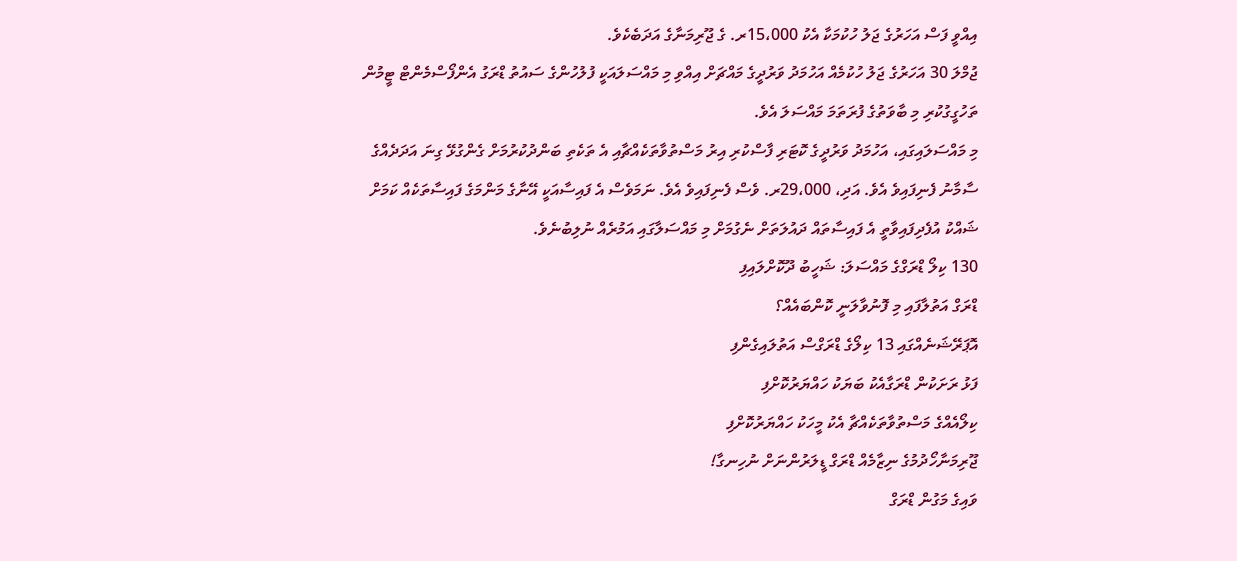އިއްވީ ފަސް އަހަރުގެ ޖަލު ހުކުމަކާ އެކު 15،000ރ. ގެ ޖޫރިމަނާގެ އަދަބެކެވެ.
ޖުމްލަ 30 އަހަރުގެ ޖަލު ހުކުމެއް އަހުމަދު ވަރުދީގެ މައްޗަށް އިއްވި މި މައްސަލައަކީ ފުލުހުންގެ ސައުތު ޑްރަގު އެންފޯސްމެންޓް ޓީމުން ތަހުގީގުކުރި މި ބާވަތުގެ ފުރަތަމަ މައްސަލަ އެވެ.
މި މައްސަލައިގައި، އަހުމަދު ވަރުދީގެ ކޮޓަރި ފާސްކުރި އިރު މަސްތުވާތަކެއްޗާއި އެ ތަކެތި ބަންދުކުރުމަށް ގެންގުޅޭ ގިނަ އަދަދެއްގެ ސާމާނު ފެނިފައިވެ އެވެ. އަދި، 29،000ރ. ވެސް ފެނިފައިވެ އެވެ. ނަމަވެސް އެ ފައިސާއަކީ އޭނާގެ މަންމަގެ ފައިސާތަކެއް ކަމަށް ޝައްކު އުފެދިފައިވާތީ އެ ފައިސާތައް ދައުލަތަށް ނެގުމަށް މި މައްސަލާގައި އަމުރެއް ނުލިބުނެވެ.
130 ކިލޯ ޑްރަގްގެ މައްސަލަ: ޝަހީބު ދޫކޮށްލައިފި
ޑްރަގް އަތުލާފައި މި ފޮނުވާލަނީ ކޮންބައެއް؟
އޮޕަރޭޝަނެއްގައި 13 ކިލޯގެ ޑްރަގްސް އަތުލައިގެންފި
ފަޅު ރަށަކުން ޑްރަގާއެކު ބަޔަކު ހައްޔަރުކޮށްފި
ކިލޯއެއްގެ މަސްތުވާތަކެއްޗާ އެކު މީހަކު ހައްޔަރުކޮށްފި
ޖޫރިމަނާހޯދުމުގެ ނިޒާމެއް ޑްރަގް ޑީލަރުންނަށް ނުހިނގާ!
ވައިގެ މަގުން ޑްރަގް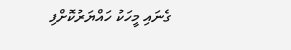ގެނައި މީހަކު ހައްޔަރުކޮށްފި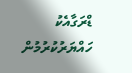ޑްރަގާއެކު ހައްޔަރުކުރުމުން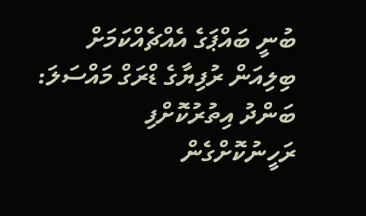ބުނީ ބައްޕަގެ އެއްޗެއްކަމަށް
ބިލިއަން ރުފިޔާގެ ޑްރަގް މައްސަލަ: ބަންދު އިތުރުކޮށްފި
ރަހީނުކޮށްގެން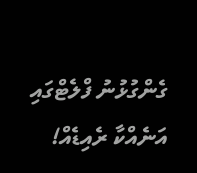ގެންގުޅުނު ފްލެޓްގައި އަނެއްކާ ރެއިޑެއް!